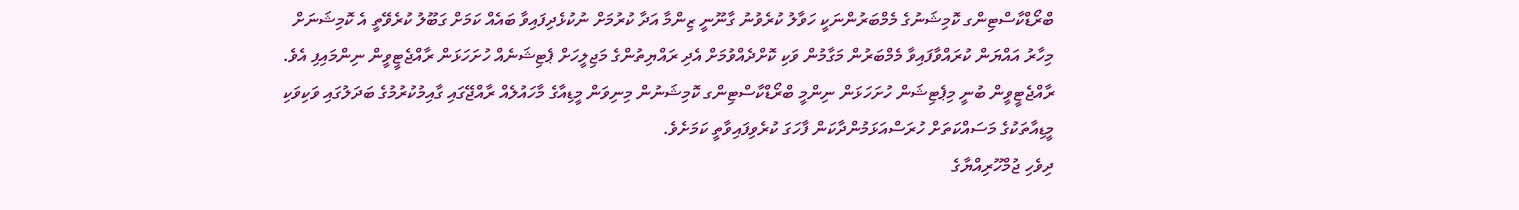ބްރޯޑްކާސްޓިންގ ކޮމިޝަނުގެ މެމްބަރުންނަކީ ހަވާލު ކުރެވުނު ގާނޫނީ ޒިންމާ އަދާ ކުރުމަށް ނުކުޅެދިފައިވާ ބައެއް ކަމަށް ގަބޫލު ކުރެވޭތީ އެ ކޮމިޝަނަށް މިހާރު އައްޔަން ކުރައްވާފައިވާ މެމްބަރުން މަގާމުން ވަކި ކޮށްދެއްވުމަށް އެދި ރައްޔިތުންގެ މަޖިލީހަށް ޕެޓިޝަނެއް ހުށަހަޅަން ރާއްޖެޓީވީން ނިންމައިފި އެވެ.
ރާއްޖެޓީވީން ބުނީ މިޕެޓިޝަން ހުށަހަޅަން ނިންމީ ބްރޯޑްކާސްޓިންގ ކޮމިޝަނުން މިނިވަން މީޑިއާގެ މާހައުލެއް ރާއްޖޭގައި ގާއިމުކުރުމުގެ ބަދަލުގައި ވަކިވަކި މީޑިއާތަކުގެ މަސައްކަތަށް ހުރަސްއަޅަމުންދާކަން ފާހަގަ ކުރެވިފައިވާތީ ކަމަށެވެ.
ދިވެހި ޖުމްހޫރިއްޔާގެ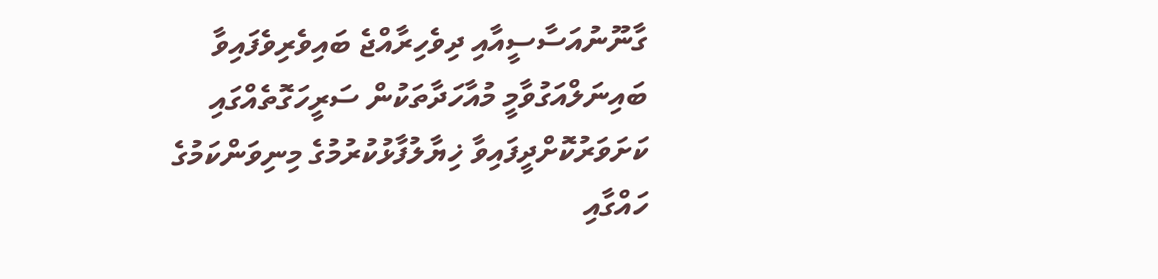ގާނޫނުއަސާސީއާއި ދިވެހިރާއްޖެ ބައިވެރިވެފައިވާ ބައިނަލްއަގުވާމީ މުއާހަދާތަކުން ސަރީހަގޮތެއްގައި ކަށަވަރުކޮށްދީފައިވާ ޚިޔާލުފާޅުކުރުމުގެ މިނިވަންކަމުގެ ހައްގާއި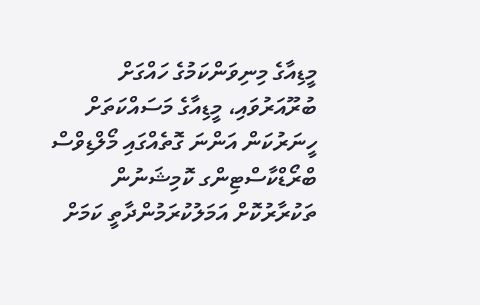މީޑިއާގެ މިނިވަންކަމުގެ ހައްގަށް ބުރޫއަރުވައި، މީޑިއާގެ މަސައްކަތަށް ހީނަރުކަން އަންނަ ގޮތެއްގައި މޯލްޑިވްސް ބްރޯޑްކާސްޓިންގ ކޮމިޝަނުން ތަކުރާރުކޮށް އަމަލުކުރަމުންދާތީ ކަމަށް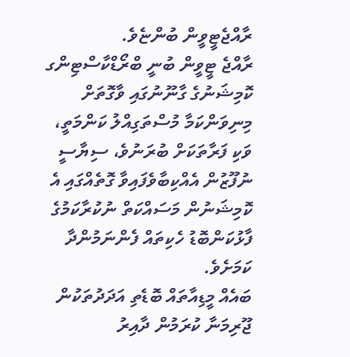ރާއްޖެޓީވީން ބުންޏެވެ.
ރާއްޖެ ޓީވީން ބުނީ ބްރޯޑްކާސްޓިންގ ކޮމިޝަނުގެ ގާނޫނުގައި ވާގޮތަށް މިނިވަންކަމާ މުސްތަގިއްލު ކަންމަތީ، ވަކި ފަރާތަކަށް ބުރަނުވެ، ސިޔާސީ ނުފޫޒުން އެއްކިބާވެފައިވާ ގޮތެއްގައި އެ ކޮމިޝަނުން މަސައްކަތް ނުކުރާކަމުގެ ފާޅުކަންބޮޑު ހެކިތައް ފެންނަމުންދާ ކަމަށެވެ.
ބައެއް މީޑިއާތައް ބޮޑެތި އަދަދުތަކުން ޖޫރިމަނާ ކުރަމުން ދާއިރު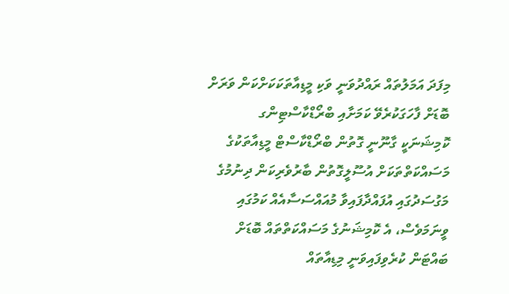މިފަދަ އަމަލުތައް ރައްދުވަނީ ވަކި މީޑިއާތަކަކަށްކަން ވަރަށް ބޮޑަށް ފާހަގަކުރެވޭ ކަމަށާއި ބްރޯޑްކާސްޓިންގ ކޮމިޝަނަކީ ގާނޫނީ ގޮތުން ބްރޯޑްކާސްޓް މީޑިއާތަކުގެ މަސައްކަތްތަކަށް އުސޫލީގޮތުން ބާރުވެރިކަން ދިނުމުގެ މަގުސަދުގައި އުފައްދާފައިވާ މުއައްސަސާއެއް ކަމުގައި ވީނަމަވެސް، އެ ކޮމިޝަނުގެ މަސައްކަތްތައް ބޮޑަށް ބައްޓަން ކުރެވިފައިވަނީ މިޑިއާތައް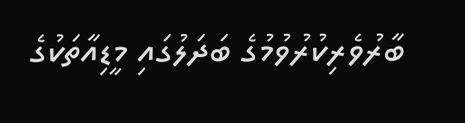ބާރުވެރިކުރުވުމުގެ ބަދަލުގައި މީޑިއާތަކުގެ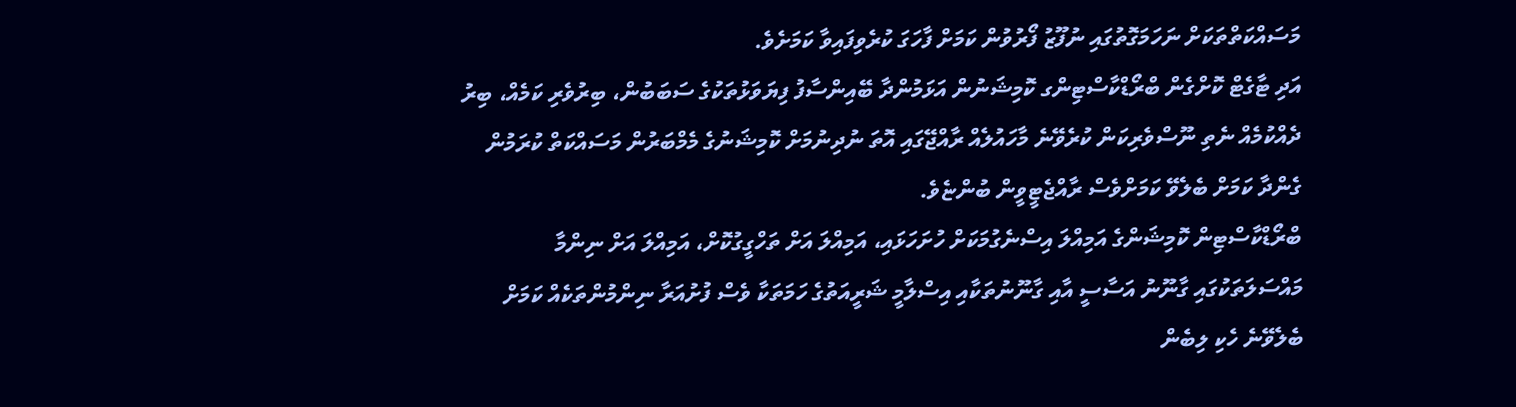މަސައްކަތްތަކަށް ނަހަމަގޮތުގައި ނުފޫޒު ފޯރުވުން ކަމަށް ފާހަގަ ކުރެވިފައިވާ ކަމަށެވެ.
އަދި ޓާގެޓް ކޮށްގެން ބްރޯޑްކާސްޓިންގ ކޮމިޝަނުން އަޅަމުންދާ ބޭއިންސާފު ފިޔަވަޅުތަކުގެ ސަބަބުން، ބިރުވެރި ކަމެއް، ބިރު ދެއްކުމެއް ނެތި ނޫސްވެރިކަން ކުރެވޭނެ މާހައުލެއް ރާއްޖޭގައި އޮތަ ނުދިނުމަށް ކޮމިޝަނުގެ މެމްބަރުން މަސައްކަތް ކުރަމުން ގެންދާ ކަމަށް ބެލެވޭ ކަމަށްވެސް ރާއްޖެޓީވީން ބުންޏެވެ.
ބްރޯޑްކާސްޓިން ކޮމިޝަންގެ އަމިއްލަ އިސްނެގުމަކަށް ހުށަހަޅައި، އަމިއްލަ އަށް ތަހްގީގުކޮށް، އަމިއްލަ އަށް ނިންމާ މައްސަލަތަކުގައި ގާނޫނު އަސާސީ އާއި ގާނޫނުތަކާއި އިސްލާމީ ޝަރީއަތުގެ ހަމަތަކާ ވެސް ފުށުއަރާ ނިންމުންތަކެއް ކަމަށް ބެލެވޭނެ ހެކި ލިބެން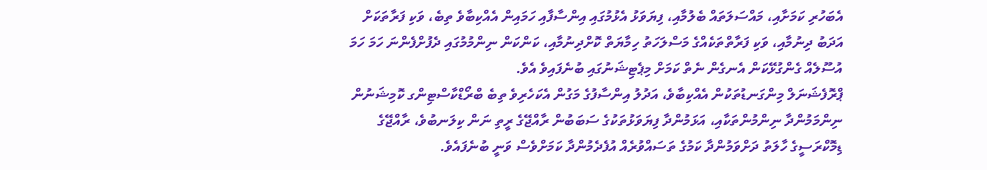އެބަހުރި ކަމަށާއި، މައްސަލަތައް ބެލުމާއި، ފިޔަވަޅު އެޅުމުގައި އިންސާފާއި ހަމައިން އެއްކިބާވެ ތިބެ، ވަކި ފަރާތަކަށް އަދަބު ދިނުމާއި، ވަކި ފަރާތްތަކެއްގެ މަސްލަހަތު ހިމާޔަތް ކޮށްދިނުމާއި، ކަންކަން ނިންމުމުގައި ދެފުށްފެންނަ ހަމަ ހަމަ އުސޫލެއް ގެންގުޅޭކަން އެނގެން ނެތް ކަމަށް މިޕެޓިޝަނުގައި ބުނެފައިވެ އެވެ.
ޕްރޮފެޝަނަލް މިންގަނޑުތަކުން އެއްކިބާވެ، އަދުލު އިންސާފުގެ މަގުން އެކަހެރިވެ ތިބެ ބްރޯޑްކާސްޓިންގ ކޮމިޝަނުން ނިންމަމުންދާ ނިންމުންތަކާއި، އަޅަމުންދާ ފިޔަވަޅުތަކުގެ ސަބަބުން ރާއްޖޭގެ ރީތި ނަން ކިލަނބުވެ، ރާއްޖޭގެ ޑިމޮކްރަސީގެ ހާލަތު ދަށްވަމުންދާ ކަމުގެ ތަސައްވުރެއް އުފެދެމުންދާ ކަމަށްވެސް ވަނީ ބުނެފައެވެ.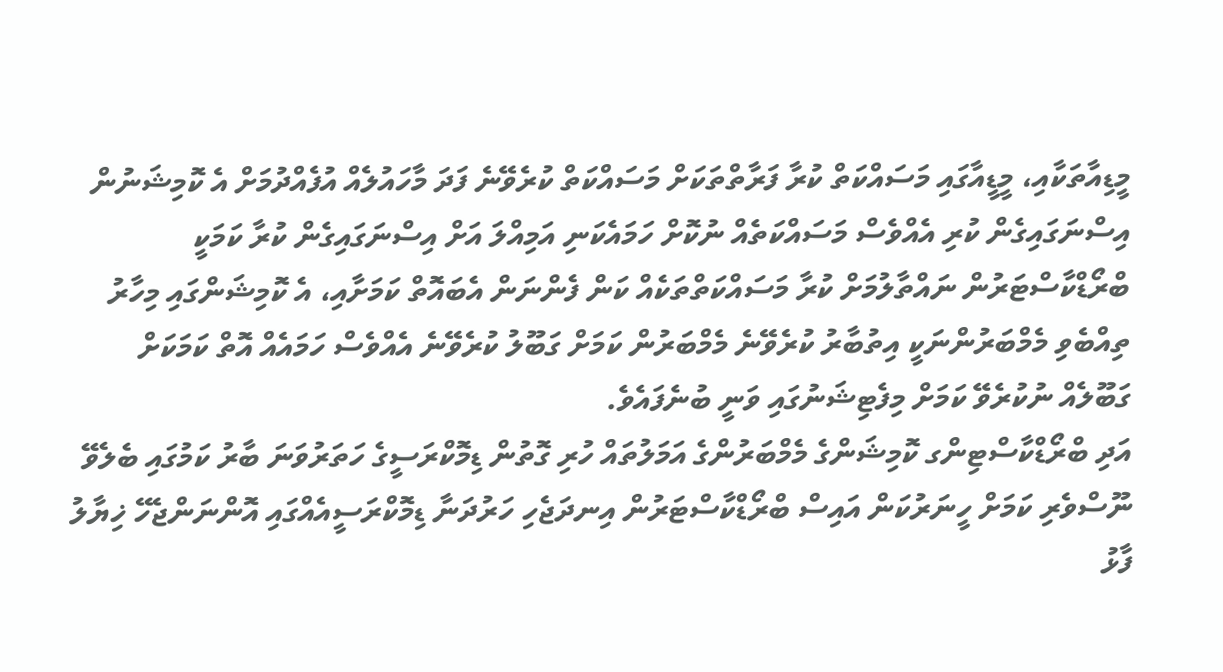މީޑިއާތަކާއި، މީޑީއާގައި މަސައްކަތް ކުރާ ފަރާތްތަކަށް މަސައްކަތް ކުރެވޭނެ ފަދަ މާހައުލެއް އުފެއްދުމަށް އެ ކޮމިޝަނުން އިސްނަގައިގެން ކުރި އެއްވެސް މަސައްކަތެއް ނުކޮށް ހަމައެކަނި އަމިއްލަ އަށް އިސްނަގައިގެން ކުރާ ކަމަކީ ބްރޯޑްކާސްޓަރުން ނައްތާލުމަށް ކުރާ މަސައްކަތްތަކެއް ކަން ފެންނަން އެބައޮތް ކަމަށާއި، އެ ކޮމިޝަންގައި މިހާރު ތިއްބެވި މެމްބަރުންނަކީ އިތުބާރު ކުރެވޭނެ މެމްބަރުން ކަމަށް ގަބޫލު ކުރެވޭނެ އެއްވެސް ހަމައެއް އޮތް ކަމަކަށް ގަބޫލެއް ނުކުރެވޭ ކަމަށް މިފެޓިޝަނުގައި ވަނީ ބުނެފައެވެ.
އަދި ބްރޯޑްކާސްޓިންގ ކޮމިޝަންގެ މެމްބަރުންގެ އަމަލުތައް ހުރި ގޮތުން ޑިމޮކްރަސީގެ ހަތަރުވަނަ ބާރު ކަމުގައި ބެލެވޭ ނޫސްވެރި ކަމަށް ހީނަރުކަން އައިސް ބްރޯޑްކާސްޓަރުން އިނދަޖެހި ހަރުދަނާ ޑިމޮކްރަސީއެއްގައި އޮންނަންޖެހޭ ޚިޔާލު ފާޅު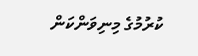ކުރުމުގެ މިނިވަންކަން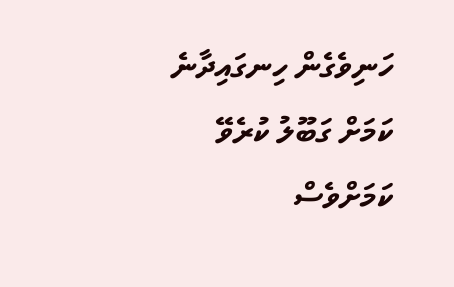ހަނިވެގެން ހިނގައިދާނެ ކަމަށް ގަބޫލު ކުރެވޭ ކަމަށްވެސް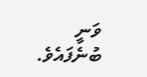ވަނީ ބުނެފައެވެ.